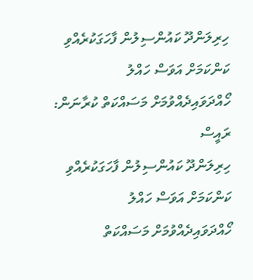ހިރިލަންދޫ ކައުންސިލުން ފާހަގަކުރެއްވި ކަންކަމަށް އަވަސް ހައްލު ހޯއްދަވައިދެއްވުމަށް މަސައްކަތް ކުރާނަން: ރައީސް
ހިރިލަންދޫ ކައުންސިލުން ފާހަގަކުރެއްވި ކަންކަމަށް އަވަސް ހައްލު ހޯއްދަވައިދެއްވުމަށް މަސައްކަތް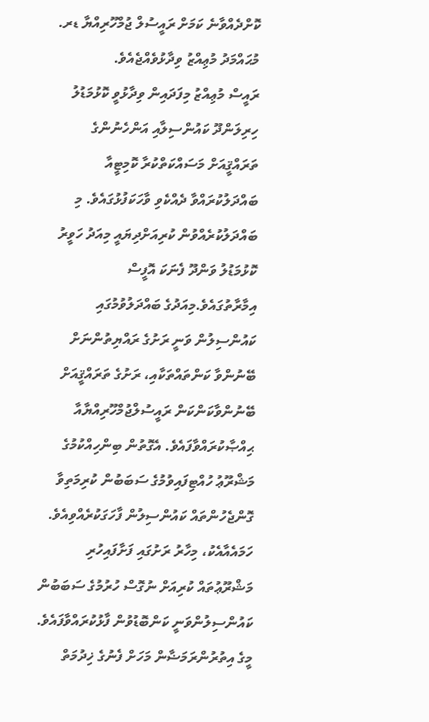ކޮށްދެއްވާނެ ކަމަށް ރައީސުލް ޖުމްހޫރިއްޔާ ޑރ. މުޙައްމަދު މުޢިއްޒު ވިދާޅުވެއްޖެއެވެ.
ރައީސް މުޢިއްޒު މިފަދައިން ވިދާޅުވީ ކޮޅުމަޑުލު ހިރިލަންދޫ ކައުންސިލާއި އަންހެނުންގެ ތަރައްޤީއަށް މަސައްކަތްކުރާ ކޮމިޓީއާ ބައްދަލުކުރައްވާ ދެއްކެވި ވާހަކަފުޅުގައެވެ. މި ބައްދަލުކުރެއްވުން ކުރިއަށްދިޔައީ މިއަދު ހަވީރު ކޮޅުމަޑުލު ވަންދޫ ފެނަކަ އޮފީސް އިމާރާތުގައެވެ.މިއަދުގެ ބައްދަލުވުމުގައި ކައުންސިލުން ވަނީ ރަށުގެ ރައްޔިތުންނަށް ބޭނުންވާ ކަންތައްތަކާއި، ރަށުގެ ތަރައްޤީއަށް ބޭނުންވާކަންކަން ރައީސުލްޖުމްހޫރިއްޔާއާ ޙިއްޞާކުރައްވާފައެވެ. އެގޮތުން ބިންހިއްކުމުގެ މަޝްރޫޢު ހުއްޓިފައިވުމުގެ ސަބަބުން ކުރިމަތިވާ ގޮންޖެހުންތައް ކައުންސިލުން ފާހަގަކުރެއްވިއެވެ.
ހަމައެއާއެކު، މިހާރު ރަށުގައި ފަށާފައިހުރި މަޝްރޫޢުތައް ކުރިއަށް ނުގޮސް ހުރުމުގެ ސަބަބުން ކައުންސިލުންވަނީ ކަންބޮޑުވުން ފާޅުކުރައްވާފައެވެ. މީގެ އިތުރުންރަމަޟާން މަހަށް ފެނުގެ ޚިދުމަތް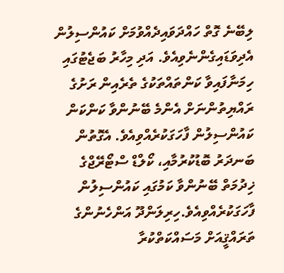ލިބޭނެ ގޮތް ހައްދަވައިދެއްވުމަށް ކައުންސިލުން އެދިވަޑައިގެންނެވިއެވެ. އަދި މިހާރު ބަޖެޓުގައި ހިމަނާފައިވާ ކަންތައްތަކުގެ ތެރެއިން ރަށުގެ ރައްޔިތުންނަށް އެންމެ ބޭނުންވާ ކަންކަން ކައުންސިލުން ފާހަގަކުރެއްވިއެވެ. އެގޮތުން ބަނދަރު ބޮޑުކުރުމާއި، ކޯލްޑް ސްޓޯރޭޖްގެ ޚިދުމަތް ބޭނުންވާ ކަމުގައި ކައުންސިލުން ފާހަގަކުރެއްވިއެވެ.ހިރިލަންދޫ އަންހެނުންގެ ތަރައްޤީއަށް މަސައްކަތްކުރާ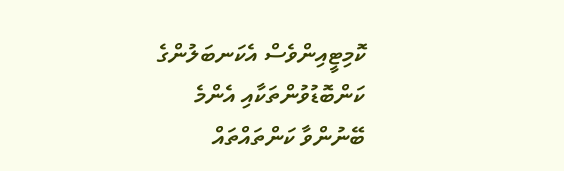ކޮމިޓީއިންވެސް އެކަނބަލުންގެ ކަންބޮޑުވުންތަކާއި އެންމެ ބޭނުންވާ ކަންތައްތައް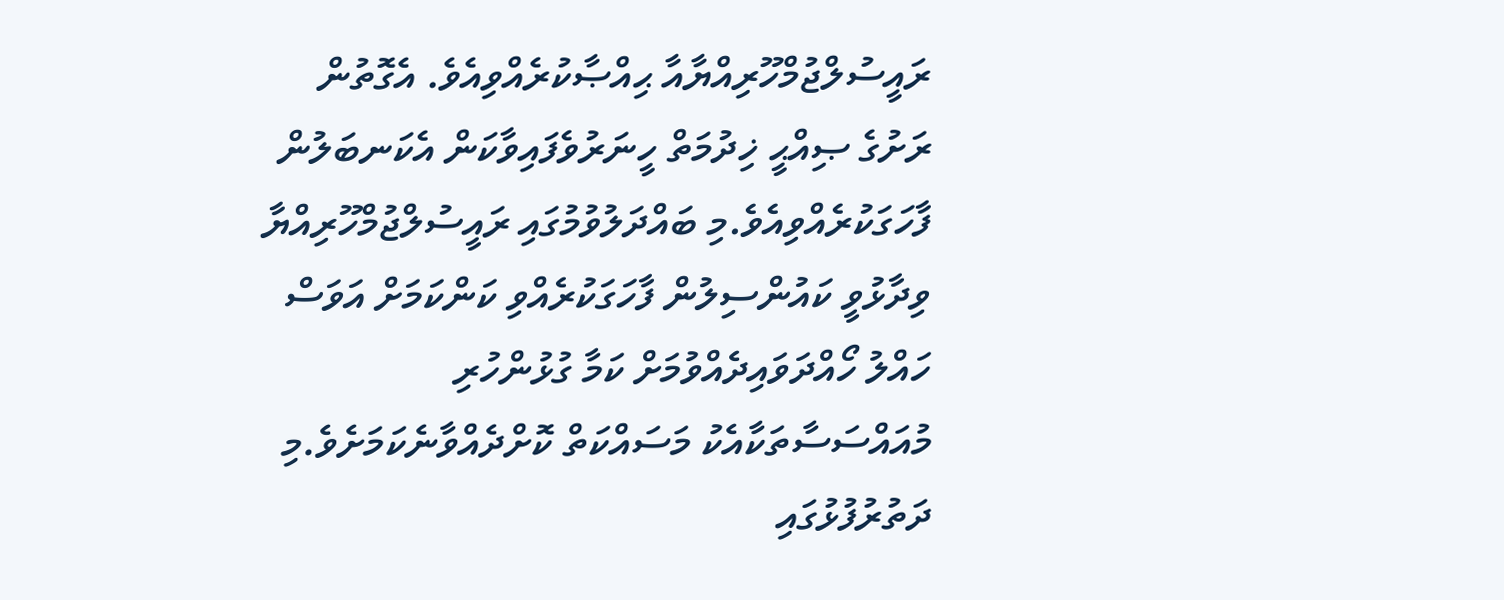ރައީސުލްޖުމްހޫރިއްޔާއާ ޙިއްޞާކުރެއްވިއެވެ. އެގޮތުން ރަށުގެ ޞިއްޙީ ޚިދުމަތް ހީނަރުވެފައިވާކަން އެކަނބަލުން ފާހަގަކުރެއްވިއެވެ.މި ބައްދަލުވުމުގައި ރައީސުލްޖުމްހޫރިއްޔާ ވިދާޅުވީ ކައުންސިލުން ފާހަގަކުރެއްވި ކަންކަމަށް އަވަސް ހައްލު ހޯއްދަވައިދެއްވުމަށް ކަމާ ގުޅުންހުރި މުއައްސަސާތަކާއެކު މަސައްކަތް ކޮށްދެއްވާނެކަމަށެވެ.މި ދަތުރުފުޅުގައި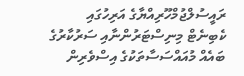ރައީސުލްޖުމްހޫރިއްޔާގެ އަރިހުގައި ކެބިނެޓް މިނިސްޓަރުންނާއި ސަރުކާރުގެ ބައެއް މުއައްސަސާތަކުގެ އިސްވެރިން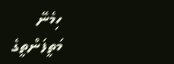ހިމެނޭ މަތީފަންތީގެ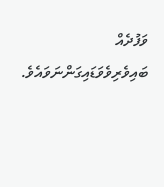ވަފުދެއް ބައިވެރިވެވަޑައިގަންނަވައެވެ.